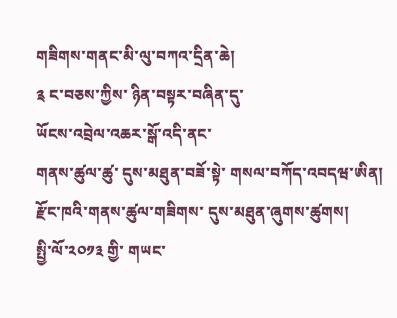གཟིགས་གནང་མི་ལུ་བཀའ་དྲིན་ཆེ།
༉ ང་བཅས་ཀྱིས་ ཉིན་བསྟར་བཞིན་དུ་
ཡོངས་འབྲེལ་འཆར་སྒོ་འདི་ནང་
གནས་ཚུལ་ཚུ་ དུས་མཐུན་བཟོ་སྟེ་ གསལ་བཀོད་འབདཝ་ཨིན།
རྫོང་ཁའི་གནས་ཚུལ་གཟིགས་ དུས་མཐུན་ཞུགས་ཚུགས།
སྤྱི་ལོ་༢༠༡༣ གྱི་ གཡང་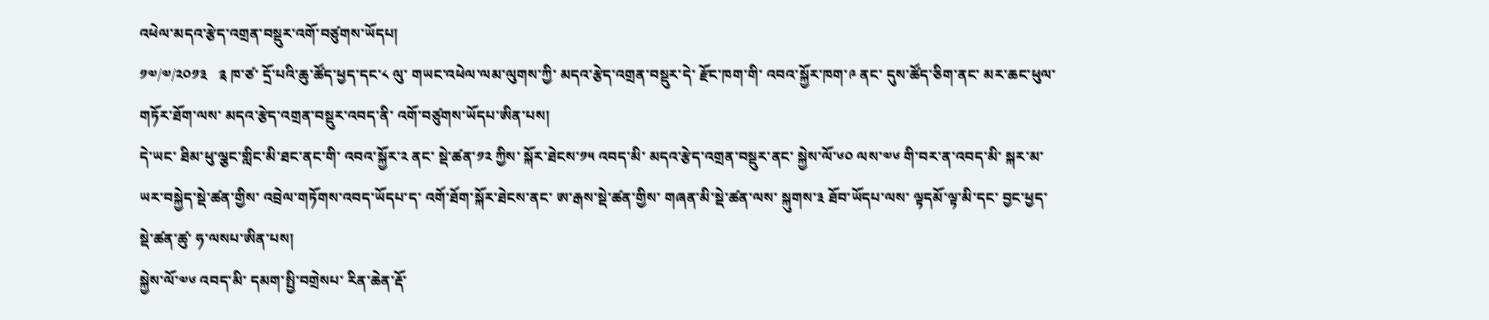འཕེལ་མདའ་རྩེད་འགྲན་བསྡུར་འགོ་བཙུགས་ཡོདཔ།
༡༧/༧/༢༠༡༣   ༉ ཁ་ཙ་ དྲོ་པའི་ཆུ་ཚོད་ཕྱད་དང་༨ ལུ་ གཡང་འཕེལ་ལམ་ལུགས་ཀྱི་ མདའ་རྩེད་འགྲན་བསྡུར་དེ་ རྫོང་ཁག་གི་ འབའ་སྐྱོར་ཁག་༩ ནང་ དུས་ཚོད་ཅིག་ནང་ མར་ཆང་ཕུལ་གཏོར་ཐོག་ལས་ མདའ་རྩེད་འགྲན་བསྡུར་འབད་ནི་ འགོ་བཙུགས་ཡོདཔ་ཨིན་པས།
དེ་ཡང་ ཐིམ་ཕུ་ལྕང་གླིང་མི་ཐང་ནང་གི་ འབའ་སྐྱོར་༢ ནང་ སྡེ་ཚན་༡༢ ཀྱིས་ སྐོར་ཐེངས་༡༥ འབད་མི་ མདའ་རྩེད་འགྲན་བསྡུར་ནང་ སྐྱེས་ལོ་༦༠ ལས་༧༦ གི་བར་ན་འབད་མི་ སྐར་མ་ ཡར་བསྐྱེད་སྡེ་ཚན་གྱིས་ འབྲེལ་གཏོགས་འབད་ཡོདཔ་ད་ འགོ་ཐོག་སྐོར་ཐེངས་ནང་ ཨ་རྒས་སྡེ་ཚན་གྱིས་ གཞན་མི་སྡེ་ཚན་ལས་ སྐུགས་༣ ཐོབ་ཡོདཔ་ལས་ ལྟདམོ་ལྟ་མི་དང་ བྱང་ཕྱད་སྡེ་ཚན་ཚུ་ ཧ་ལསཔ་ཨིན་པས།
སྐྱེས་ལོ་༧༦ འབད་མི་ དམག་སྤྱི་བགྲེསཔ་ རིན་ཆེན་རྡོ་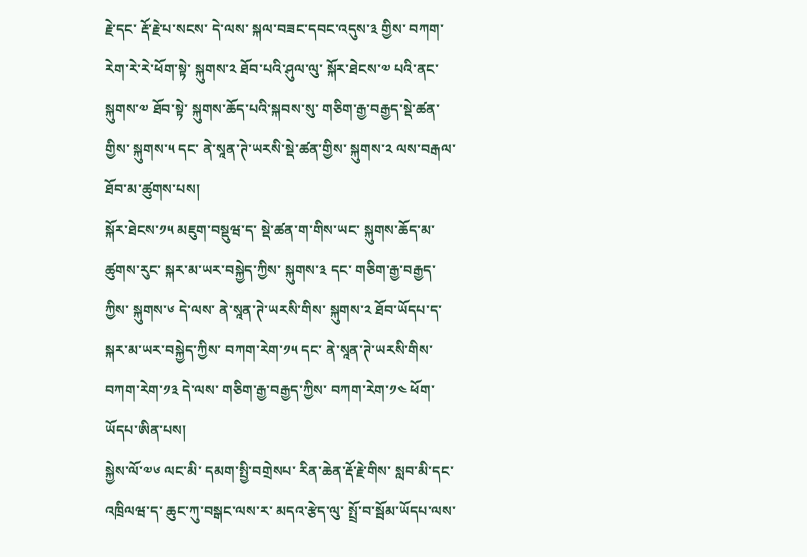རྗེ་དང་ རྡོ་རྗེ་པ་སངས་ དེ་ལས་ སྐལ་བཟང་དབང་འདུས་༣ གྱིས་ བཀག་རེག་རེ་རེ་ཕོག་སྟེ་ སྐུགས་༢ ཐོབ་པའི་ཤུལ་ལུ་ སྐོར་ཐེངས་༧ པའི་ནང་ སྐུགས་༧ ཐོབ་སྟེ་ སྐུགས་ཆོད་པའི་སྐབས་སུ་ གཅིག་རྒྱ་བརྒྱད་སྡེ་ཚན་གྱིས་ སྐུགས་༥ དང་ ནེ་སཱན་ཊེ་ཡརསི་སྡེ་ཚན་གྱིས་ སྐུགས་༢ ལས་བརྒལ་ཐོབ་མ་ཚུགས་པས།
སྐོར་ཐེངས་༡༥ མཇུག་བསྡུཝ་ད་ སྡེ་ཚན་ག་གིས་ཡང་ སྐུགས་ཆོད་མ་ཚུགས་རུང་ སྐར་མ་ཡར་བསྐྱེད་ཀྱིས་ སྐུགས་༣ དང་ གཅིག་རྒྱ་བརྒྱད་ཀྱིས་ སྐུགས་༦ དེ་ལས་ ནེ་སཱན་ཊེ་ཡརསི་གིས་ སྐུགས་༢ ཐོབ་ཡོདཔ་ད་ སྐར་མ་ཡར་བསྐྱེད་ཀྱིས་ བཀག་རེག་༡༥ དང་ ནེ་སཱན་ཊེ་ཡརསི་གིས་ བཀག་རེག་༡༣ དེ་ལས་ གཅིག་རྒྱ་བརྒྱད་ཀྱིས་ བཀག་རེག་༡༤ ཕོག་ཡོདཔ་ཨིན་པས།
སྐྱེས་ལོ་༧༦ ལང་མི་ དམག་སྤྱི་བགྲེསཔ་ རིན་ཆེན་རྡོ་རྗེ་གིས་ སླབ་མི་དང་འཁྲིལཝ་ད་ ཆུང་ཀུ་བསྒང་ལས་ར་ མདའ་རྩེད་ལུ་ སྤྲོ་བ་སྦོམ་ཡོདཔ་ལས་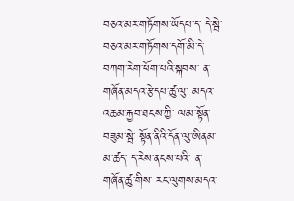བཅའ་མར་གཏོགས་ཡོདཔ་ད་ དེ་སྦེ་ བཅའ་མར་གཏོགས་དགོ་མི་དེ་ བཀག་རེག་ཕོག་པའི་སྐབས་ ན་གཞོན་མདའ་རྩེདཔ་ཚུ་ལུ་ མདའ་འཆམ་རྐྱབ་ཐངས་ཀྱི་ ལམ་སྟོན་བཟུམ་སྦེ་ སྟོན་ནིའི་དོན་ལུ་ཨིནམ་མ་ཚད་ ད་རེས་ནངས་པའི་ ན་གཞོན་ཚུ་གིས་ རང་ལུགས་མདའ་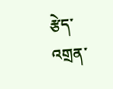རྩེད་འགྲན་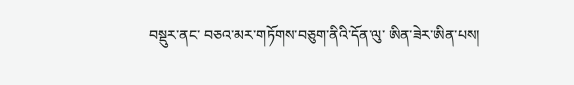བསྡུར་ནང་ བཅའ་མར་གཏོགས་བཅུག་ནིའི་དོན་ལུ་ ཨིན་ཟེར་ཨིན་པས།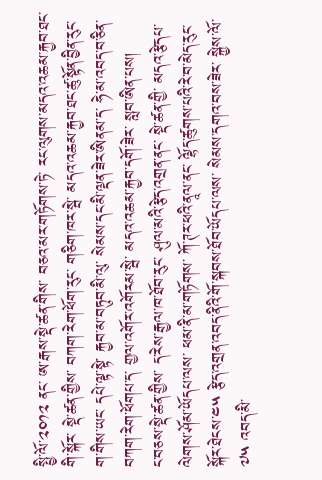སྤྱི་ལོ་༢༠༡༢ ནང་ ཨ་རྒས་སྡེ་ཚན་གིས་ བཅའ་མར་གཏོགས་ཏེ་ རང་ལུགས་མདའ་འཆམ་རྐྱབ་ཐང་གི་སྐོར་ སྡེ་ཚན་གྱིས་ བཀག་རེག་ཕོག་རུང་ གཅིག་ཁར་སྦེ་ མདའ་འཆམ་རྐྱབ་ཐང་ཚུ་སྟོན་བྱིན་རུང་ ག་གིས་ཡང་ དཔེ་ལྟ་སྟེ་ རྐྱབ་མ་བཏུབ་མི་ལུ་ སེམས་དང་མི་ལྡན་ཟེར་ཨིནམ་ད་ ཧེ་མ་འབད་བ་ཅིན་ བཀག་རེག་ཕོགཔ་ད་ གྱལ་འགོར་འགོརམ་སྦེ་ མདའ་འཆམ་རྐྱབ་དགོ་ཟེར་ སླབ་ཨིན་པས།
ང་བཅས་སྡེ་ཚན་གྱིས་ ད་རེས་རྒྱལ་ཁ་ཐོབ་རུང་ ཤུལ་མའི་རྩེད་འགྲན་ནང་ སྡེ་ཚན་གྱི་ མདའ་རྩེདཔ་ལེགས་ཤོམ་ཡོདཔ་ལས་ ཕམ་ནི་མ་གཏོགས་ ཀོ་ཊར་ཕའི་ནཱལ་ནང་ ལྷོད་ཚུགས་པའི་རེ་བ་མེད་རུང་ སྐོར་ཐེངས་༤༥ རྩེད་འགྲན་འབད་ནིའི་གོ་སྐབས་ཐོབ་ཡོདཔ་ལས་ སེམས་དགའ་བས་ཟེར་ སྐྱེས་ལོ་༧༥ འབད་མི་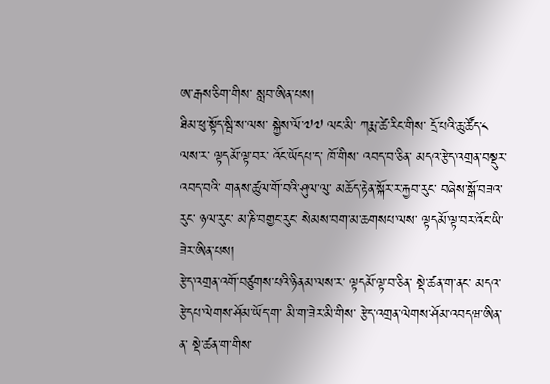ཨ་རྒས་ཅིག་གིས་ སླབ་ཨིན་པས།
ཐིམ་ཕུ་སྟོད་སྦི་ས་ལས་ སྐྱེས་ལོ་༧༧ ལང་མི་ ཀརྨ་་ཚེ་རིང་གིས་ དྲོ་པའི་ཆུ་ཚོད་༨ ལས་ར་ ལྟདམོ་ལྟ་བར་ འོང་ཡོདཔ་ད་ ཁོ་གིས་ འབད་བ་ཅིན་ མདའ་རྩེད་འགྲན་བསྡུར་འབད་བའི་ གནས་ཚུལ་གོ་བའི་ཤུལ་ལུ་ མཆོད་རྟེན་སྐོར་ར་རྐྱབ་རུང་ བཞེས་སྒོ་བཟའ་རུང་ ཉལ་རུང་ མ་ཎི་བགྱང་རུང་ སེམས་བག་མ་ཆགསཔ་ལས་ ལྟདམོ་ལྟ་བར་འོང་ཡི་ཟེར་ཨིན་པས།
རྩེད་འགྲན་འགོ་བཙུགས་པའི་ཉིནམ་ལས་ར་ ལྟདམོ་ལྟ་བ་ཅིན་ སྡེ་ཚན་ག་ནང་ མདའ་རྩེདཔ་ལེགས་ཤོམ་ཡོད་ག་ མི་ག་ཟེར་མི་གིས་ རྩེད་འགྲན་ལེགས་ཤོམ་འབདཝ་ཨིན་ན་ སྡེ་ཚན་ག་གིས་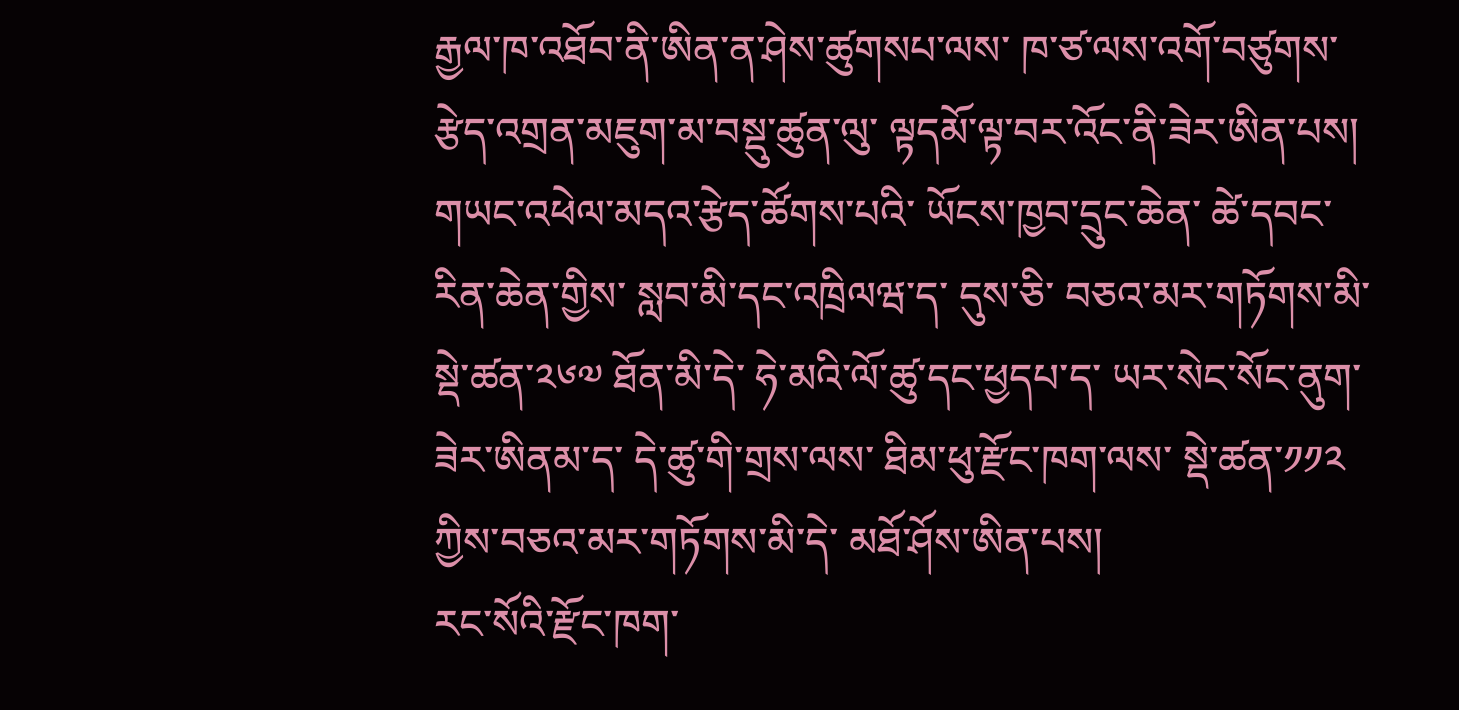རྒྱལ་ཁ་འཐོབ་ནི་ཨིན་ན་ཤེས་ཚུགསཔ་ལས་ ཁ་ཙ་ལས་འགོ་བཙུགས་ རྩེད་འགྲན་མཇུག་མ་བསྡུ་ཚུན་ལུ་ ལྟདམོ་ལྟ་བར་འོང་ནི་ཟེར་ཨིན་པས།
གཡང་འཕེལ་མདའ་རྩེད་ཚོགས་པའི་ ཡོངས་ཁྱབ་དྲུང་ཆེན་ ཚེ་དབང་རིན་ཆེན་གྱིས་ སླབ་མི་དང་འཁྲིལཝ་ད་ དུས་ཅི་ བཅའ་མར་གཏོགས་མི་སྡེ་ཚན་༢༦༧ ཐོན་མི་དེ་ ཧེ་མའི་ལོ་ཚུ་དང་ཕྱདཔ་ད་ ཡར་སེང་སོང་ནུག་ཟེར་ཨིནམ་ད་ དེ་ཚུ་གི་གྲས་ལས་ ཐིམ་ཕུ་རྫོང་ཁག་ལས་ སྡེ་ཚན་༡༡༢ ཀྱིས་བཅའ་མར་གཏོགས་མི་དེ་ མཐོ་ཤོས་ཨིན་པས།
རང་སོའི་རྫོང་ཁག་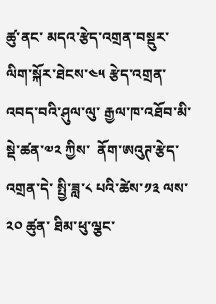ཚུ་ནང་ མདའ་རྩེད་འགྲན་བསྡུར་ ལིག་སྐོར་ཐེངས་༤༥ རྩེད་འགྲན་འབད་བའི་ཤུལ་ལུ་ རྒྱལ་ཁ་འཐོབ་མི་སྡེ་ཚན་༧༢ ཀྱིས་  ནོག་ཨའུཊ་རྩེད་འགྲན་དེ་ སྤྱི་ཟླ་༨ པའི་ཚེས་༡༣ ལས་༢༠ ཚུན་ ཐིམ་ཕུ་ལྕང་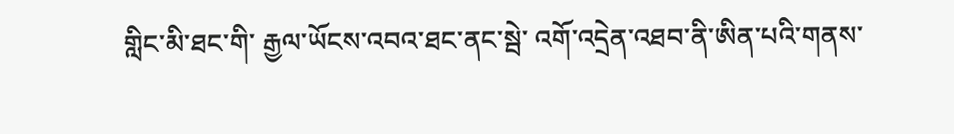གླིང་མི་ཐང་གི་ རྒྱལ་ཡོངས་འབའ་ཐང་ནང་སྦེ་ འགོ་འདྲེན་འཐབ་ནི་ཨིན་པའི་གནས་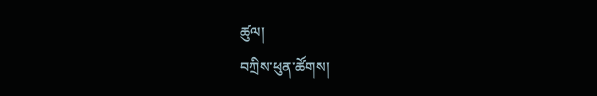ཚུལ།
བཀྲིས་ཕུན་ཚོགས།